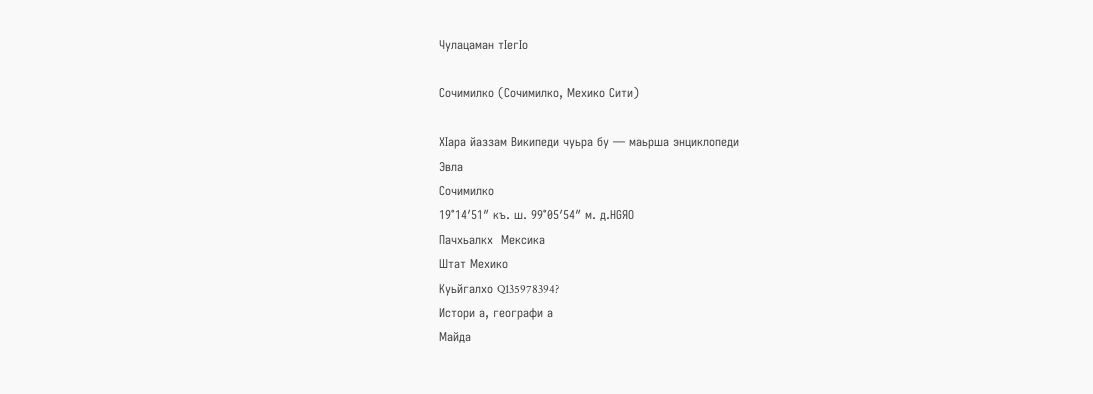Чулацаман тӀегӀо

Сочимилко (Сочимилко, Мехико Сити)

ХӀара йаззам Википеди чуьра бу — маьрша энциклопеди
Эвла
Сочимилко
19°14′51″ къ. ш. 99°05′54″ м. д.HGЯO
Пачхьалкх  Мексика
Штат Мехико
Куьйгалхо Q135978394?
Истори а, географи а
Майда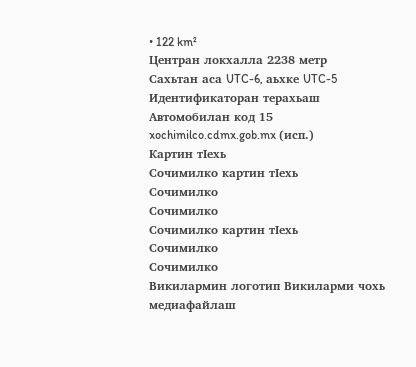• 122 km²
Центран локхалла 2238 метр
Сахьтан аса UTC-6, аьхке UTC-5
Идентификаторан терахьаш
Автомобилан код 15
xochimilco.cdmx.gob.mx (исп.)
Картин тӀехь
Сочимилко картин тӀехь
Сочимилко
Сочимилко
Сочимилко картин тӀехь
Сочимилко
Сочимилко
Викилармин логотип Викиларми чохь медиафайлаш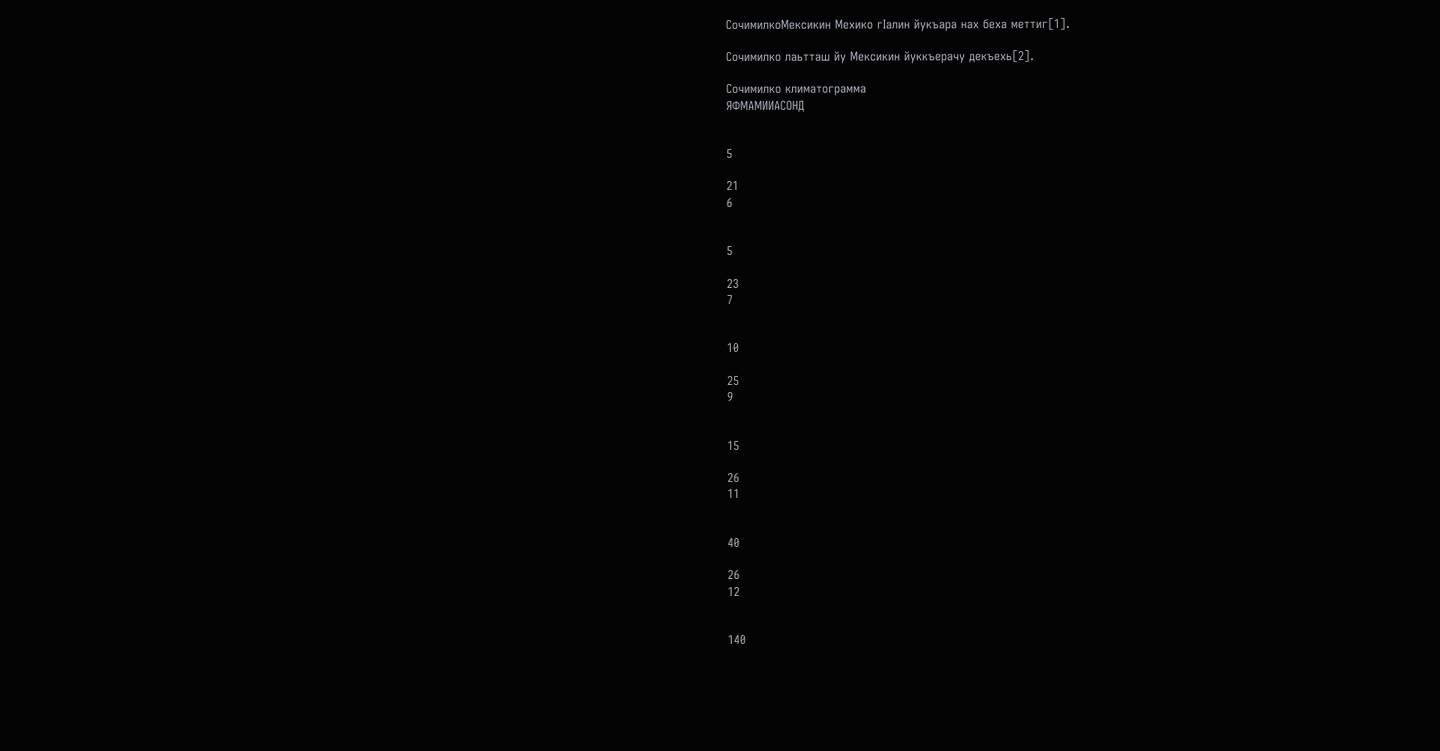СочимилкоМексикин Мехико гӀалин йукъара нах беха меттиг[1].

Сочимилко лаьтташ йу Мексикин йуккъерачу декъехь[2].

Сочимилко климатограмма
ЯФМАМИИАСОНД


5

21
6


5

23
7


10

25
9


15

26
11


40

26
12


140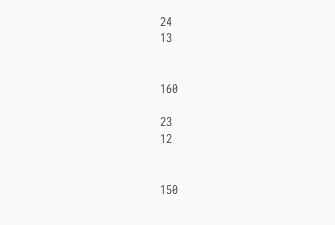24
13


160

23
12


150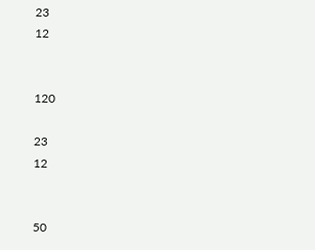23
12


120

23
12


50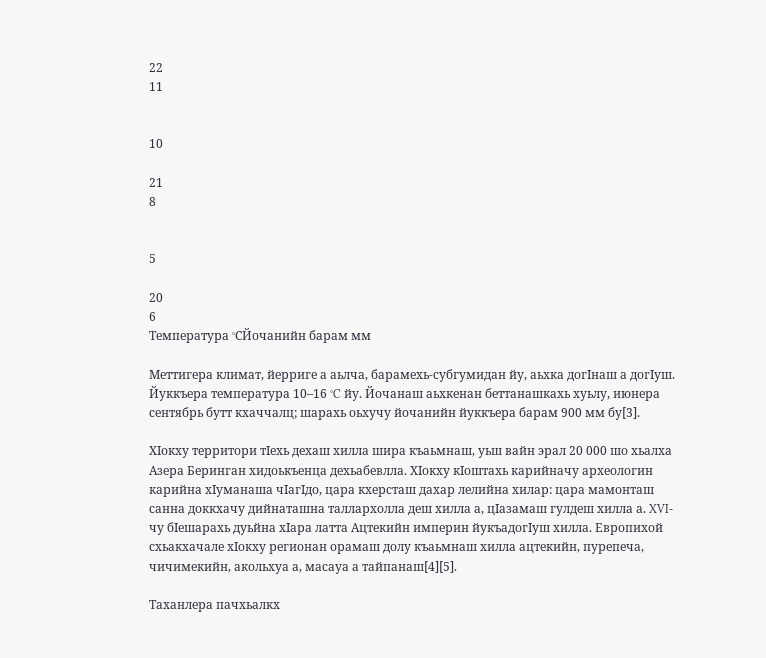22
11


10

21
8


5

20
6
Температура °CЙочанийн барам мм

Меттигера климат, йерриге а аьлча, барамехь-субгумидан йу, аьхка догӀнаш а догӀуш. Йуккъера температура 10–16 °C йу. Йочанаш аьхкенан беттанашкахь хуьлу, июнера сентябрь бутт кхаччалц; шарахь оьхучу йочанийн йуккъера барам 900 мм бу[3].

ХӀокху территори тӀехь дехаш хилла шира къаьмнаш, уьш вайн эрал 20 000 шо хьалха Азера Беринган хидоькъенца дехьабевлла. ХӀокху кӀоштахь карийначу археологин карийна хӀуманаша чӀагӀдо, цара кхерсташ дахар лелийна хилар: цара мамонташ санна доккхачу дийнаташна таллархолла деш хилла а, цӀазамаш гулдеш хилла а. XVI-чу бӀешарахь дуьйна хӀара латта Ацтекийн империн йукъадогӀуш хилла. Европихой схьакхачале хӀокху регионан орамаш долу къаьмнаш хилла ацтекийн, пурепеча, чичимекийн, акольхуа а, масауа а тайпанаш[4][5].

Таханлера пачхьалкх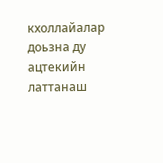кхоллайалар доьзна ду ацтекийн латтанаш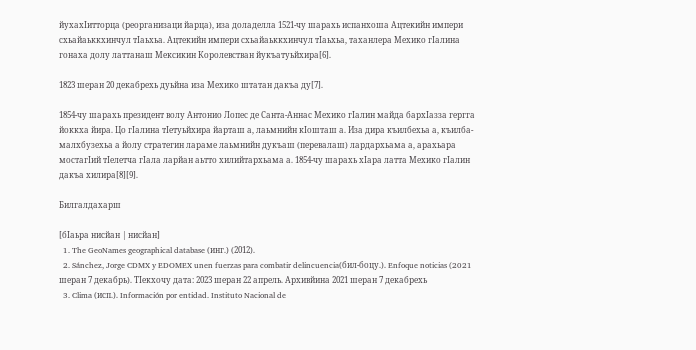йухахӀитторца (реорганизаци йарца), иза доладелла 1521-чу шарахь испанхоша Ацтекийн импери схьайаьккхинчул тӀаьхьа. Ацтекийн импери схьайаьккхинчул тӀаьхьа, таханлера Мехико гӀалина гонаха долу латтанаш Мексикин Королевстван йукъатуьйхира[6].

1823 шеран 20 декабрехь дуьйна иза Мехико штатан дакъа ду[7].

1854-чу шарахь президент волу Антонио Лопес де Санта-Аннас Мехико гӀалин майда бархӀазза гергга йоккха йира. Цо гӀалина тӀетуьйхира йарташ а, лаьмнийн кӀошташ а. Иза дира къилбехьа а, къилба-малхбузехьа а йолу стратегин лараме лаьмнийн дукъаш (перевалаш) лардархьама а, арахьара мостагӀий тӀелетча гӀала ларйан аьтто хилийтархьама а. 1854-чу шарахь хӀара латта Мехико гӀалин дакъа хилира[8][9].

Билгалдахарш

[бӀаьра нисйан | нисйан]
  1. The GeoNames geographical database (инг.) (2012).
  2. Sánchez, Jorge CDMX y EDOMEX unen fuerzas para combatir delincuencia(бил-боцу.). Enfoque noticias (2021 шеран 7 декабрь). ТӀекхочу дата: 2023 шеран 22 апрель. Архивйина 2021 шеран 7 декабрехь
  3. Clima (исп.). Información por entidad. Instituto Nacional de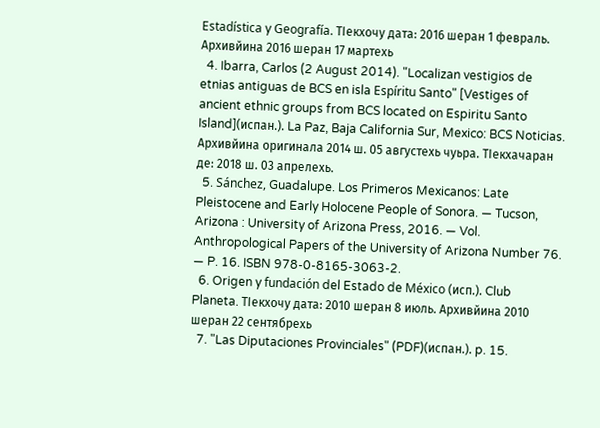Estadística y Geografía. ТӀекхочу дата: 2016 шеран 1 февраль. Архивйина 2016 шеран 17 мартехь
  4. Ibarra, Carlos (2 August 2014). "Localizan vestigios de etnias antiguas de BCS en isla Espíritu Santo" [Vestiges of ancient ethnic groups from BCS located on Espiritu Santo Island](испан.). La Paz, Baja California Sur, Mexico: BCS Noticias. Архивйина оригинала 2014 ш. 05 августехь чуьра. ТӀекхачаран де: 2018 ш. 03 апрелехь.
  5. Sánchez, Guadalupe. Los Primeros Mexicanos: Late Pleistocene and Early Holocene People of Sonora. — Tucson, Arizona : University of Arizona Press, 2016. — Vol. Anthropological Papers of the University of Arizona Number 76. — P. 16. ISBN 978-0-8165-3063-2.
  6. Origen y fundación del Estado de México (исп.). Club Planeta. ТӀекхочу дата: 2010 шеран 8 июль. Архивйина 2010 шеран 22 сентябрехь
  7. "Las Diputaciones Provinciales" (PDF)(испан.). p. 15.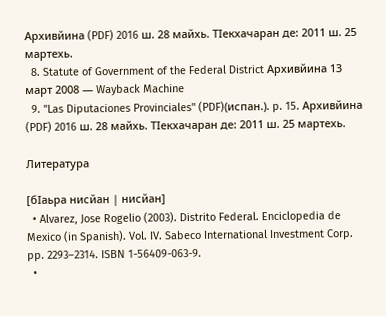Архивйина (PDF) 2016 ш. 28 майхь. ТӀекхачаран де: 2011 ш. 25 мартехь.
  8. Statute of Government of the Federal District Архивйина 13 март 2008 — Wayback Machine
  9. "Las Diputaciones Provinciales" (PDF)(испан.). p. 15. Архивйина (PDF) 2016 ш. 28 майхь. ТӀекхачаран де: 2011 ш. 25 мартехь.

Литература

[бӀаьра нисйан | нисйан]
  • Alvarez, Jose Rogelio (2003). Distrito Federal. Enciclopedia de Mexico (in Spanish). Vol. IV. Sabeco International Investment Corp. pp. 2293–2314. ISBN 1-56409-063-9.
  •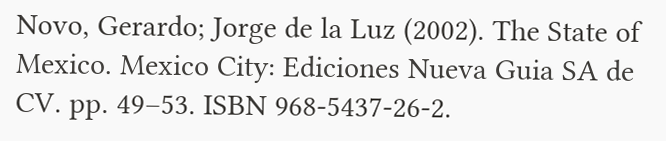Novo, Gerardo; Jorge de la Luz (2002). The State of Mexico. Mexico City: Ediciones Nueva Guia SA de CV. pp. 49–53. ISBN 968-5437-26-2.